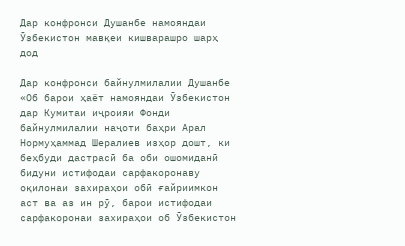Дар конфронси Душанбе намояндаи Ӯзбекистон мавқеи кишварашро шарҳ дод

Дар конфронси байнулмилалии Душанбе «Об барои ҳаёт намояндаи Ӯзбекистон дар Кумитаи иҷроияи Фонди байнулмилалии наҷоти баҳри Арал Нормуҳаммад Шералиев изҳор дошт, ки беҳбуди дастрасӣ ба оби ошомиданӣ бидуни истифодаи сарфакоронаву оқилонаи захираҳои обӣ ғайриимкон аст ва аз ин рӯ, барои истифодаи сарфакоронаи захираҳои об Ӯзбекистон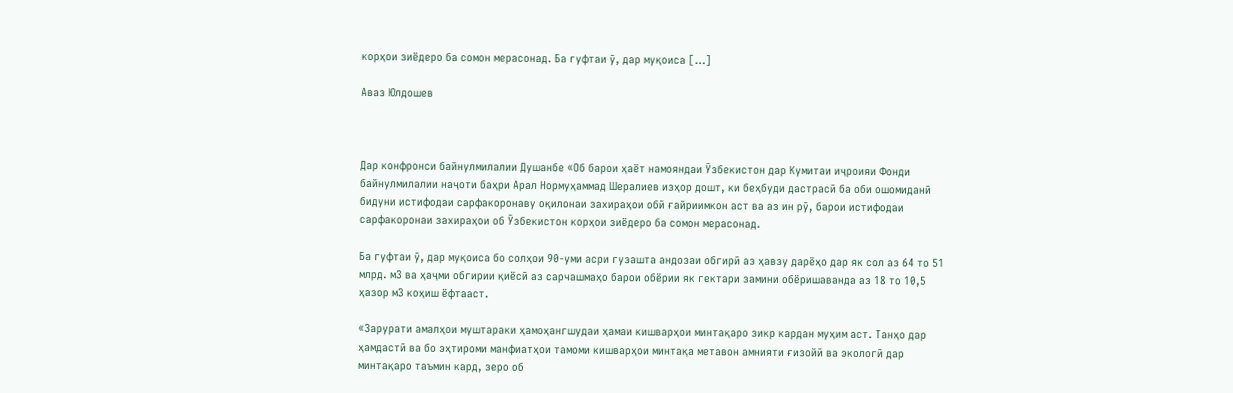корҳои зиёдеро ба сомон мерасонад. Ба гуфтаи ӯ, дар муқоиса […]

Аваз Юлдошев



Дар конфронси байнулмилалии Душанбе «Об барои ҳаёт намояндаи Ӯзбекистон дар Кумитаи иҷроияи Фонди байнулмилалии наҷоти баҳри Арал Нормуҳаммад Шералиев изҳор дошт, ки беҳбуди дастрасӣ ба оби ошомиданӣ бидуни истифодаи сарфакоронаву оқилонаи захираҳои обӣ ғайриимкон аст ва аз ин рӯ, барои истифодаи сарфакоронаи захираҳои об Ӯзбекистон корҳои зиёдеро ба сомон мерасонад.

Ба гуфтаи ӯ, дар муқоиса бо солҳои 90-уми асри гузашта андозаи обгирӣ аз ҳавзу дарёҳо дар як сол аз 64 то 51 млрд. м3 ва ҳаҷми обгирии қиёсӣ аз сарчашмаҳо барои обёрии як гектари замини обёришаванда аз 18 то 10,5 ҳазор м3 коҳиш ёфтааст.

«Зарурати амалҳои муштараки ҳамоҳангшудаи ҳамаи кишварҳои минтақаро зикр кардан муҳим аст. Танҳо дар ҳамдастӣ ва бо эҳтироми манфиатҳои тамоми кишварҳои минтақа метавон амнияти ғизойӣ ва экологӣ дар минтақаро таъмин кард, зеро об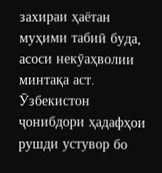захираи ҳаётан муҳими табиӣ буда, асоси некӯаҳволии минтақа аст. Ӯзбекистон ҷонибдори ҳадафҳои рушди устувор бо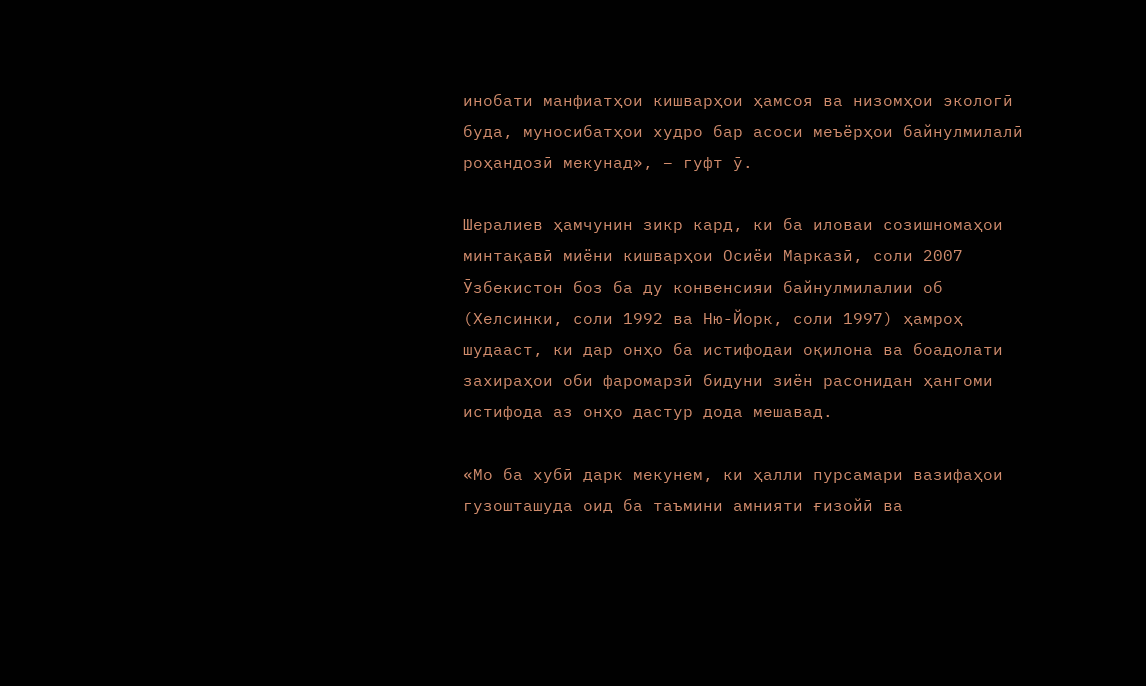инобати манфиатҳои кишварҳои ҳамсоя ва низомҳои экологӣ буда, муносибатҳои худро бар асоси меъёрҳои байнулмилалӣ роҳандозӣ мекунад», – гуфт ӯ.

Шералиев ҳамчунин зикр кард, ки ба иловаи созишномаҳои минтақавӣ миёни кишварҳои Осиёи Марказӣ, соли 2007 Ӯзбекистон боз ба ду конвенсияи байнулмилалии об (Хелсинки, соли 1992 ва Ню-Йорк, соли 1997) ҳамроҳ шудааст, ки дар онҳо ба истифодаи оқилона ва боадолати захираҳои оби фаромарзӣ бидуни зиён расонидан ҳангоми истифода аз онҳо дастур дода мешавад.

«Мо ба хубӣ дарк мекунем, ки ҳалли пурсамари вазифаҳои гузошташуда оид ба таъмини амнияти ғизойӣ ва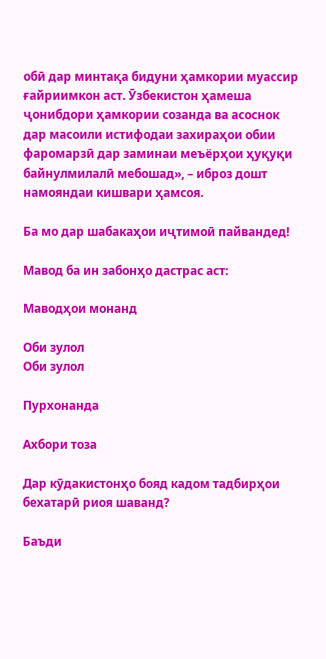обӣ дар минтақа бидуни ҳамкории муассир ғайриимкон аст. Ӯзбекистон ҳамеша ҷонибдори ҳамкории созанда ва асоснок дар масоили истифодаи захираҳои обии фаромарзӣ дар заминаи меъёрҳои ҳуқуқи байнулмилалӣ мебошад», – иброз дошт намояндаи кишвари ҳамсоя.

Ба мо дар шабакаҳои иҷтимоӣ пайвандед!

Мавод ба ин забонҳо дастрас аст:

Маводҳои монанд

Оби зулол
Оби зулол

Пурхонанда

Ахбори тоза

Дар кӯдакистонҳо бояд кадом тадбирҳои бехатарӣ риоя шаванд?

Баъди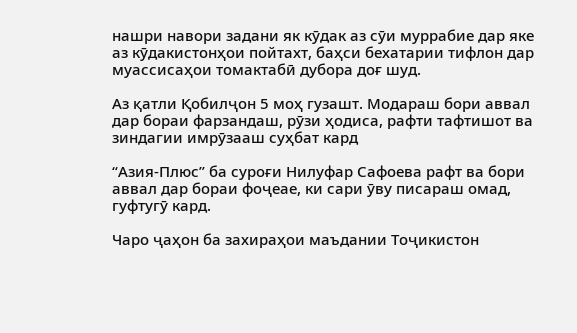нашри навори задани як кӯдак аз сӯи муррабие дар яке аз кӯдакистонҳои пойтахт, баҳси бехатарии тифлон дар муассисаҳои томактабӣ дубора доғ шуд.

Аз қатли Қобилҷон 5 моҳ гузашт. Модараш бори аввал дар бораи фарзандаш, рӯзи ҳодиса, рафти тафтишот ва зиндагии имрӯзааш суҳбат кард

“Азия-Плюс” ба суроғи Нилуфар Сафоева рафт ва бори аввал дар бораи фоҷеае, ки сари ӯву писараш омад, гуфтугӯ кард.

Чаро ҷаҳон ба захираҳои маъдании Тоҷикистон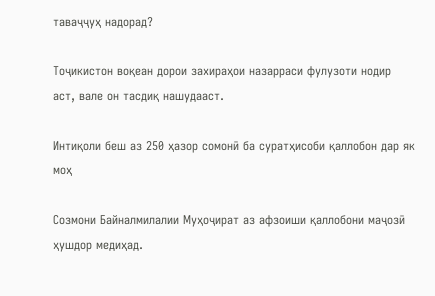таваҷҷуҳ надорад?

Тоҷикистон воқеан дорои захираҳои назарраси фулузоти нодир аст, вале он тасдиқ нашудааст.

Интиқоли беш аз 250 ҳазор сомонӣ ба суратҳисоби қаллобон дар як моҳ

Созмони Байналмилалии Муҳоҷират аз афзоиши қаллобони маҷозӣ ҳушдор медиҳад.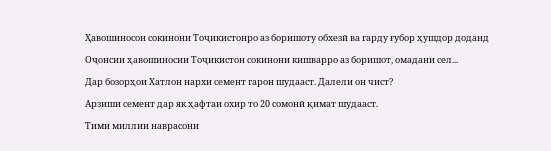Ҳавошиносон сокинони Тоҷикистонро аз боришоту обхезӣ ва гарду ғубор ҳушдор доданд

Оҷонсии ҳавошиносии Тоҷикистон сокинони кишварро аз боришот, омадани сел...

Дар бозорҳои Хатлон нархи семент гарон шудааст. Далели он чист?

Арзиши семент дар як ҳафтаи охир то 20 сомонӣ қимат шудааст.

Тими миллии наврасони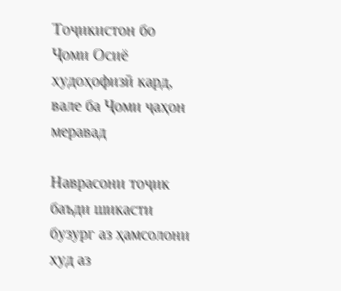Тоҷикистон бо Ҷоми Осиё худоҳофизӣ кард, вале ба Ҷоми ҷаҳон меравад

Наврасони тоҷик баъди шикасти бузург аз ҳамсолони худ аз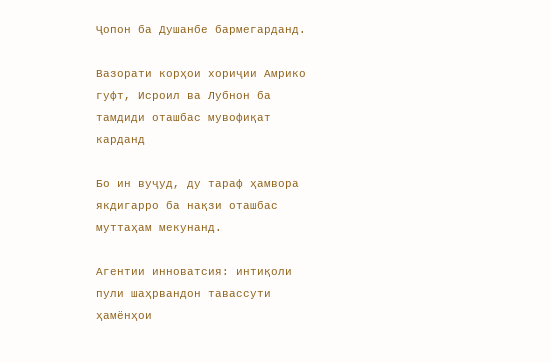Ҷопон ба Душанбе бармегарданд.

Вазорати корҳои хориҷии Амрико гуфт, Исроил ва Лубнон ба тамдиди оташбас мувофиқат карданд

Бо ин вуҷуд, ду тараф ҳамвора якдигарро ба нақзи оташбас муттаҳам мекунанд.

Агентии инноватсия: интиқоли пули шаҳрвандон тавассути ҳамёнҳои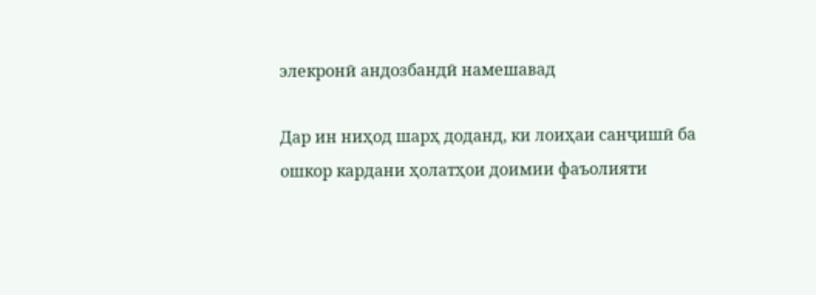элекронӣ андозбандӣ намешавад

Дар ин ниҳод шарҳ доданд, ки лоиҳаи санҷишӣ ба ошкор кардани ҳолатҳои доимии фаъолияти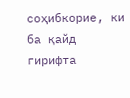соҳибкорие, ки ба қайд гирифта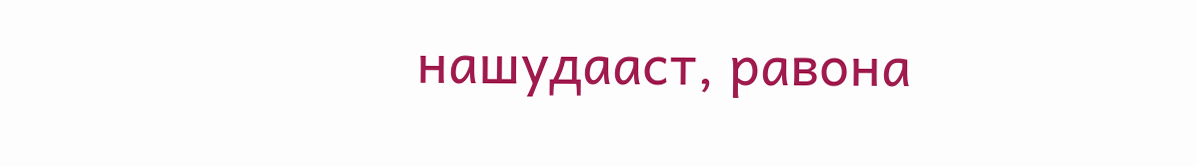нашудааст, равона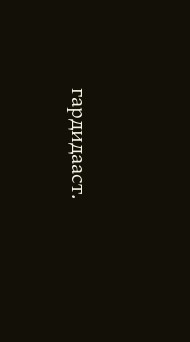гардидааст.